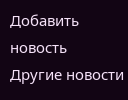Добавить новость
Другие новости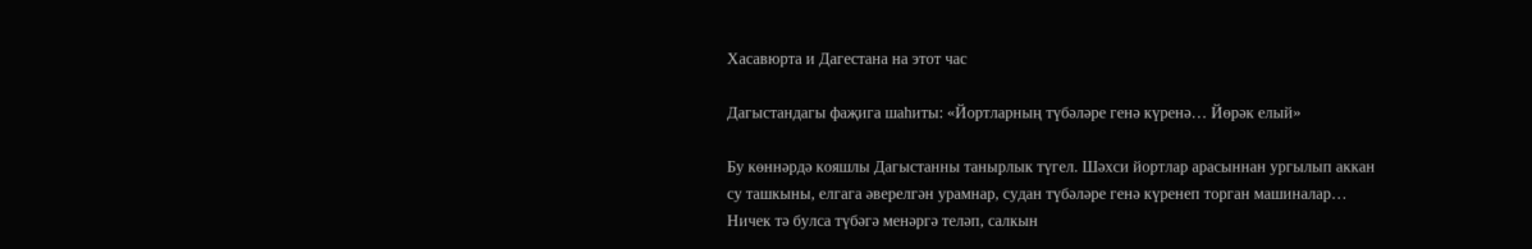Хасавюрта и Дагестана на этот час

Дагыстандагы фаҗига шаһиты: «Йортларның түбәләре генә күренә… Йөрәк елый»

Бу көннәрдә кояшлы Дагыстанны танырлык түгел. Шәхси йортлар арасыннан ургылып аккан су ташкыны, елгага әверелгән урамнар, судан түбәләре генә күренеп торган машиналар… Ничек тә булса түбәгә менәргә теләп, салкын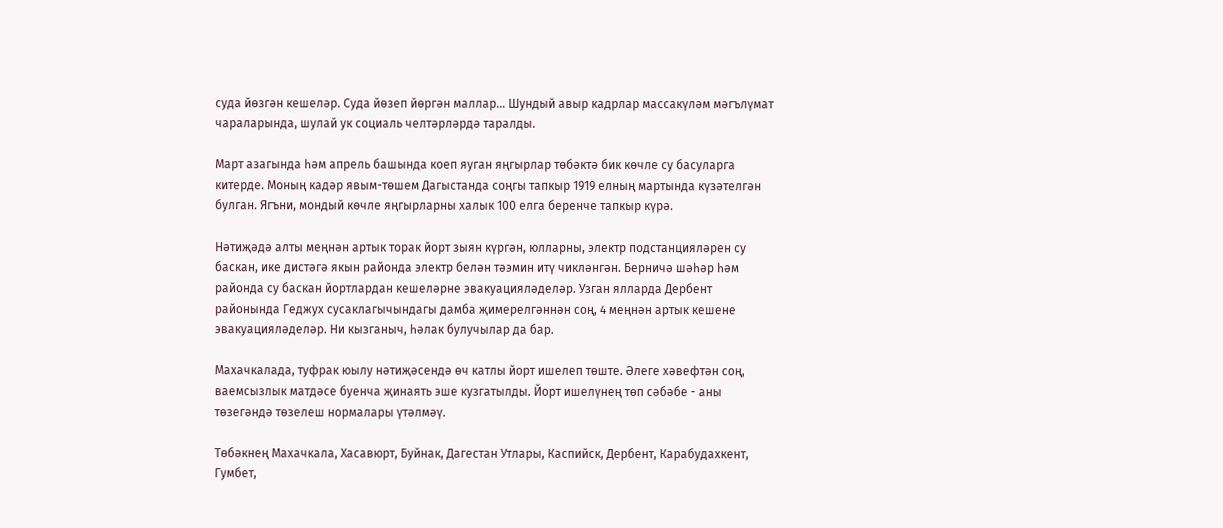суда йөзгән кешеләр. Суда йөзеп йөргән маллар… Шундый авыр кадрлар массакүләм мәгълүмат чараларында, шулай ук социаль челтәрләрдә таралды.

Март азагында һәм апрель башында коеп яуган яңгырлар төбәктә бик көчле су басуларга китерде. Моның кадәр явым-төшем Дагыстанда соңгы тапкыр 1919 елның мартында күзәтелгән булган. Ягъни, мондый көчле яңгырларны халык 100 елга беренче тапкыр күрә.

Нәтиҗәдә алты меңнән артык торак йорт зыян күргән, юлларны, электр подстанцияләрен су баскан, ике дистәгә якын районда электр белән тәэмин итү чикләнгән. Берничә шәһәр һәм районда су баскан йортлардан кешеләрне эвакуацияләделәр. Узган ялларда Дербент районында Геджух сусаклагычындагы дамба җимерелгәннән соң, 4 меңнән артык кешене эвакуацияләделәр. Ни кызганыч, һәлак булучылар да бар.

Махачкалада, туфрак юылу нәтиҗәсендә өч катлы йорт ишелеп төште. Әлеге хәвефтән соң, ваемсызлык матдәсе буенча җинаять эше кузгатылды. Йорт ишелүнең төп сәбәбе - аны төзегәндә төзелеш нормалары үтәлмәү.

Төбәкнең Махачкала, Хасавюрт, Буйнак, Дагестан Утлары, Каспийск, Дербент, Карабудахкент, Гумбет,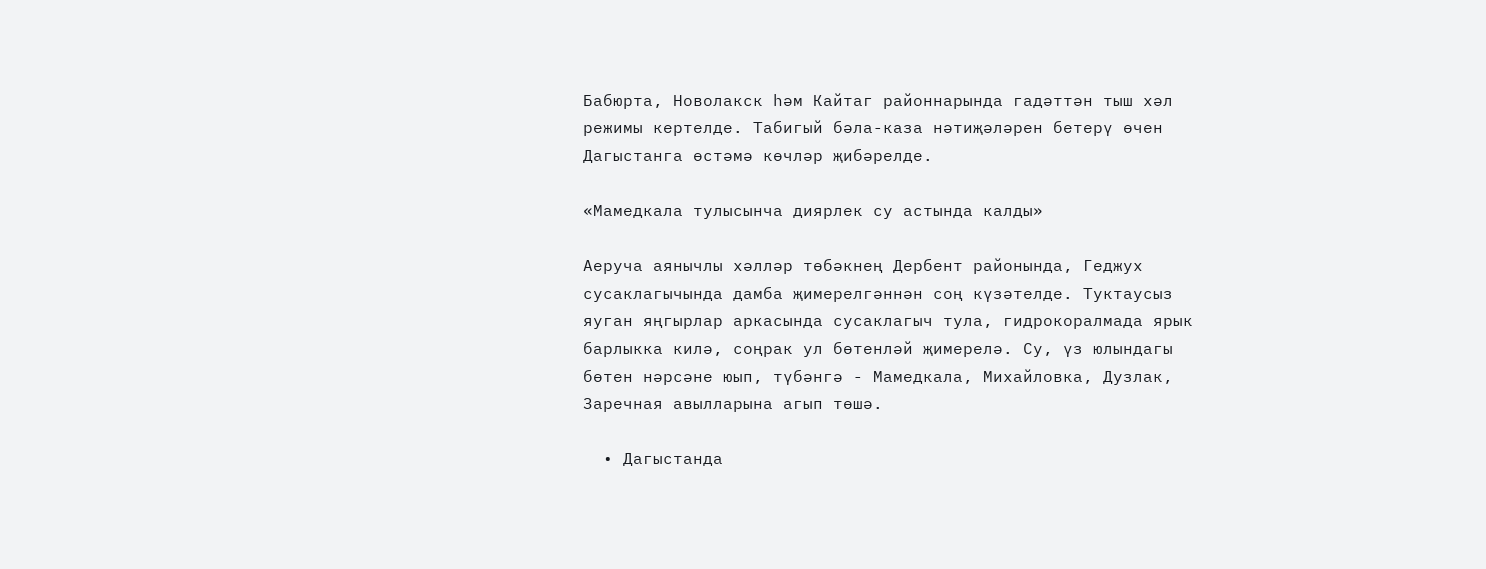Бабюрта, Новолакск һәм Кайтаг районнарында гадәттән тыш хәл режимы кертелде. Табигый бәла-каза нәтиҗәләрен бетерү өчен Дагыстанга өстәмә көчләр җибәрелде.

«Мамедкала тулысынча диярлек су астында калды»

Аеруча аянычлы хәлләр төбәкнең Дербент районында, Геджух сусаклагычында дамба җимерелгәннән соң күзәтелде. Туктаусыз яуган яңгырлар аркасында сусаклагыч тула, гидрокоралмада ярык барлыкка килә, соңрак ул бөтенләй җимерелә. Су, үз юлындагы бөтен нәрсәне юып, түбәнгә - Мамедкала, Михайловка, Дузлак, Заречная авылларына агып төшә.

  • Дагыстанда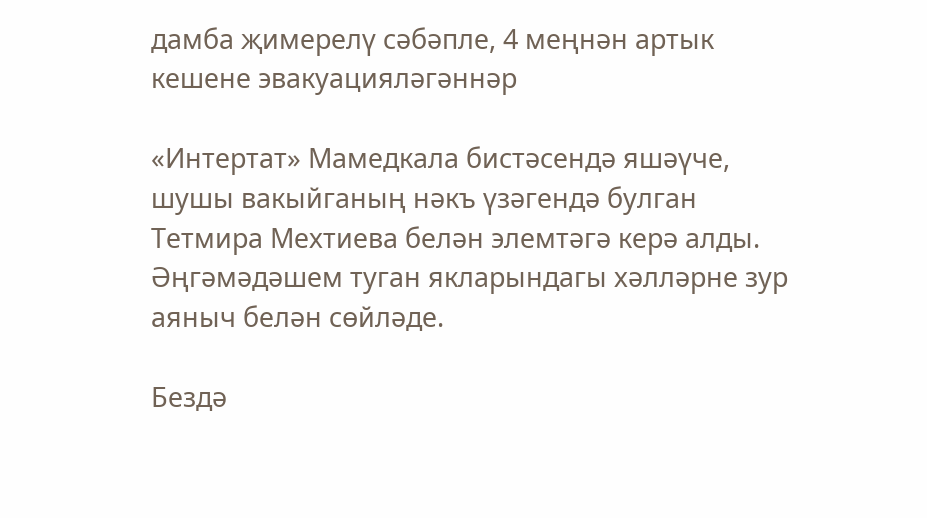дамба җимерелү сәбәпле, 4 меңнән артык кешене эвакуацияләгәннәр

«Интертат» Мамедкала бистәсендә яшәүче, шушы вакыйганың нәкъ үзәгендә булган Тетмира Мехтиева белән элемтәгә керә алды. Әңгәмәдәшем туган якларындагы хәлләрне зур аяныч белән сөйләде.

Бездә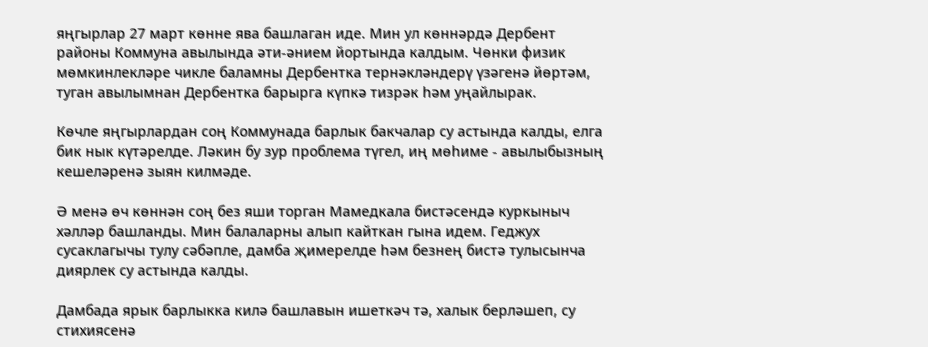яңгырлар 27 март көнне ява башлаган иде. Мин ул көннәрдә Дербент районы Коммуна авылында әти-әнием йортында калдым. Чөнки физик мөмкинлекләре чикле баламны Дербентка тернәкләндерү үзәгенә йөртәм, туган авылымнан Дербентка барырга күпкә тизрәк һәм уңайлырак.

Көчле яңгырлардан соң Коммунада барлык бакчалар су астында калды, елга бик нык күтәрелде. Ләкин бу зур проблема түгел, иң мөһиме - авылыбызның кешеләренә зыян килмәде.

Ә менә өч көннән соң без яши торган Мамедкала бистәсендә куркыныч хәлләр башланды. Мин балаларны алып кайткан гына идем. Геджух cусаклагычы тулу сәбәпле, дамба җимерелде һәм безнең бистә тулысынча диярлек су астында калды.

Дамбада ярык барлыкка килә башлавын ишеткәч тә, халык берләшеп, су стихиясенә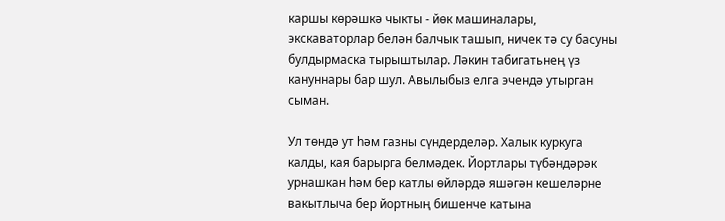каршы көрәшкә чыкты - йөк машиналары, экскаваторлар белән балчык ташып, ничек тә су басуны булдырмаска тырыштылар. Ләкин табигатьнең үз кануннары бар шул. Авылыбыз елга эчендә утырган сыман.

Ул төндә ут һәм газны сүндерделәр. Халык куркуга калды, кая барырга белмәдек. Йортлары түбәндәрәк урнашкан һәм бер катлы өйләрдә яшәгән кешеләрне вакытлыча бер йортның бишенче катына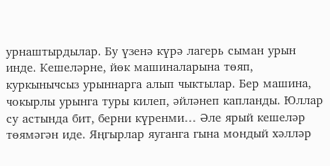урнаштырдылар. Бу үзенә күрә лагерь сыман урын инде. Кешеләрне, йөк машиналарына төяп, куркынычсыз урыннарга алып чыктылар. Бер машина, чокырлы урынга туры килеп, әйләнеп капланды. Юллар су астында бит, берни күренми… Әле ярый кешеләр төямәгән иде. Яңгырлар яуганга гына мондый хәлләр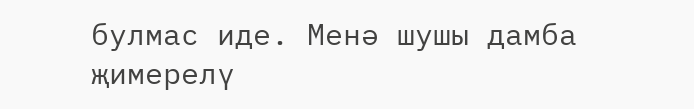булмас иде. Менә шушы дамба җимерелү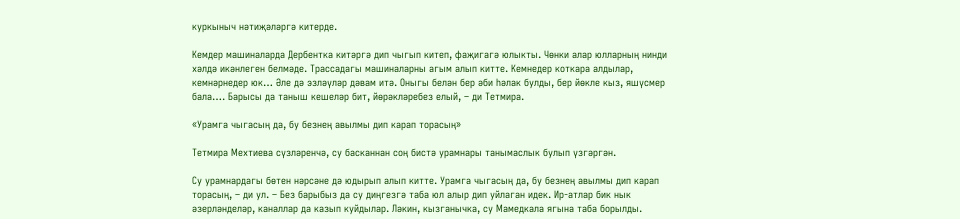куркыныч нәтиҗәләргә китерде.

Кемдер машиналарда Дербентка китәргә дип чыгып китеп, фаҗигагә юлыкты. Чөнки алар юлларның нинди хәлдә икәнлеген белмәде. Трассадагы машиналарны агым алып китте. Кемнедер коткара алдылар, кемнәрнедер юк… Әле дә эзләүләр дәвам итә. Оныгы белән бер әби һәлак булды, бер йөкле кыз, яшүсмер бала…. Барысы да таныш кешеләр бит, йөрәкләребез елый, – ди Тетмира.

«Урамга чыгасың да, бу безнең авылмы дип карап торасың»

Тетмира Мехтиева сүзләренчә, су басканнан соң бистә урамнары танымаслык булып үзгәргән.

Су урамнардагы бөтен нәрсәне дә юдырып алып китте. Урамга чыгасың да, бу безнең авылмы дип карап торасың, – ди ул. – Без барыбыз да су диңгезгә таба юл алыр дип уйлаган идек. Ир-атлар бик нык әзерләнделәр, каналлар да казып куйдылар. Ләкин, кызганычка, су Мамедкала ягына таба борылды.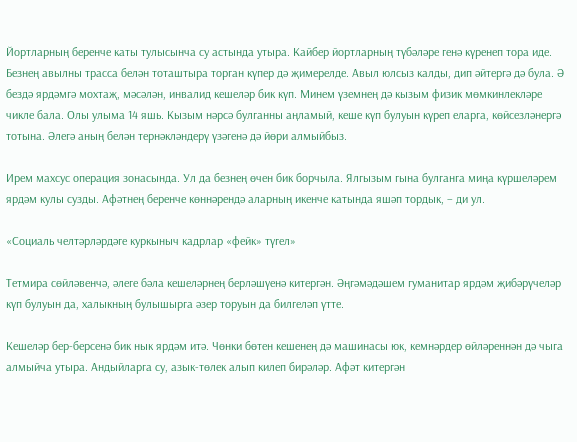Йортларның беренче каты тулысынча су астында утыра. Кайбер йортларның түбәләре генә күренеп тора иде. Безнең авылны трасса белән тоташтыра торган күпер дә җимерелде. Авыл юлсыз калды, дип әйтергә дә була. Ә бездә ярдәмгә мохтаҗ, мәсәлән, инвалид кешеләр бик күп. Минем үземнең дә кызым физик мөмкинлекләре чикле бала. Олы улыма 14 яшь. Кызым нәрсә булганны аңламый, кеше күп булуын күреп еларга, көйсезләнергә тотына. Әлегә аның белән тернәкләндерү үзәгенә дә йөри алмыйбыз.

Ирем махсус операция зонасында. Ул да безнең өчен бик борчыла. Ялгызым гына булганга миңа күршеләрем ярдәм кулы сузды. Афәтнең беренче көннәрендә аларның икенче катында яшәп тордык, – ди ул.

«Социаль челтәрләрдәге куркыныч кадрлар «фейк» түгел»

Тетмира сөйләвенчә, әлеге бәла кешеләрнең берләшүенә китергән. Әңгәмәдәшем гуманитар ярдәм җибәрүчеләр күп булуын да, халыкның булышырга әзер торуын да билгеләп үтте.

Кешеләр бер-берсенә бик нык ярдәм итә. Чөнки бөтен кешенең дә машинасы юк, кемнәрдер өйләреннән дә чыга алмыйча утыра. Андыйларга су, азык-төлек алып килеп бирәләр. Афәт китергән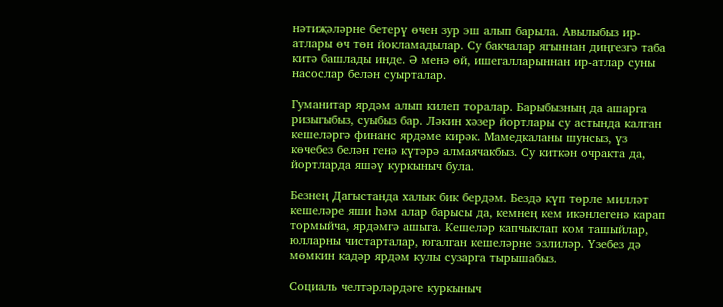нәтиҗәләрне бетерү өчен зур эш алып барыла. Авылыбыз ир-атлары өч төн йокламадылар. Су бакчалар ягыннан диңгезгә таба китә башлады инде. Ә менә өй, ишегалларыннан ир-атлар суны насослар белән суырталар.

Гуманитар ярдәм алып килеп торалар. Барыбызның да ашарга ризыгыбыз, суыбыз бар. Ләкин хәзер йортлары су астында калган кешеләргә финанс ярдәме кирәк. Мамедкаланы шунсыз, үз көчебез белән генә күтәрә алмаячакбыз. Су киткән очракта да, йортларда яшәү куркыныч була.

Безнең Дагыстанда халык бик бердәм. Бездә күп төрле милләт кешеләре яши һәм алар барысы да, кемнең кем икәнлегенә карап тормыйча, ярдәмгә ашыга. Кешеләр капчыклап ком ташыйлар, юлларны чистарталар, югалган кешеләрне эзлиләр. Үзебез дә мөмкин кадәр ярдәм кулы сузарга тырышабыз.

Социаль челтәрләрдәге куркыныч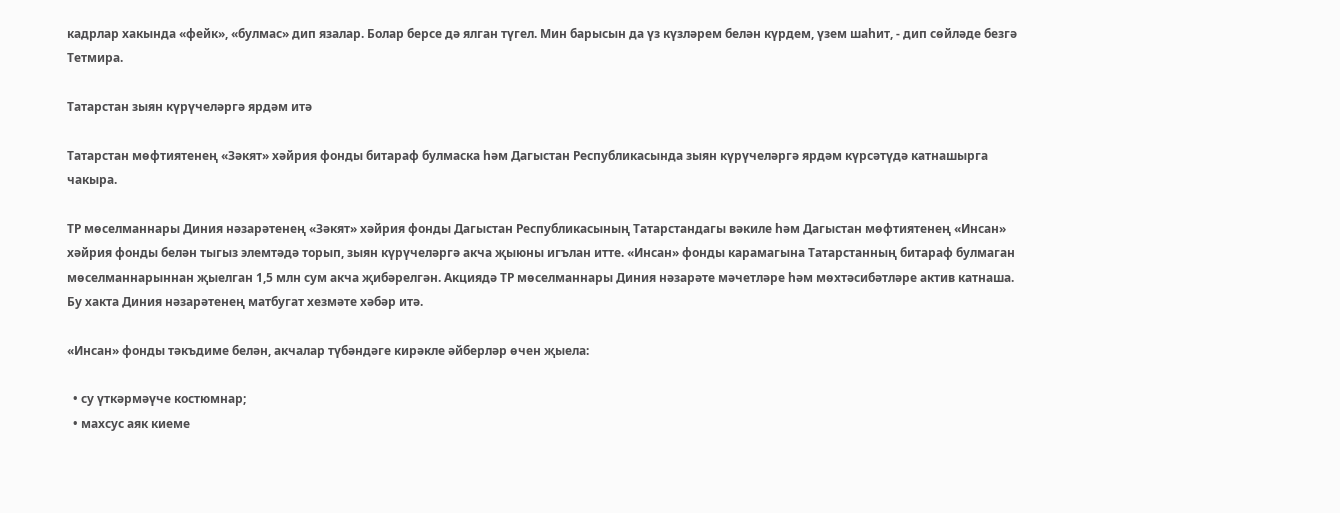кадрлар хакында «фейк», «булмас» дип язалар. Болар берсе дә ялган түгел. Мин барысын да үз күзләрем белән күрдем, үзем шаһит, - дип сөйләде безгә Тетмира.

Татарстан зыян күрүчеләргә ярдәм итә

Татарстан мөфтиятенең «Зәкят» хәйрия фонды битараф булмаска һәм Дагыстан Республикасында зыян күрүчеләргә ярдәм күрсәтүдә катнашырга чакыра.

ТР мөселманнары Диния нәзарәтенең «Зәкят» хәйрия фонды Дагыстан Республикасының Татарстандагы вәкиле һәм Дагыстан мөфтиятенең «Инсан» хәйрия фонды белән тыгыз элемтәдә торып, зыян күрүчеләргә акча җыюны игълан итте. «Инсан» фонды карамагына Татарстанның битараф булмаган мөселманнарыннан җыелган 1,5 млн сум акча җибәрелгән. Акциядә ТР мөселманнары Диния нәзарәте мәчетләре һәм мөхтәсибәтләре актив катнаша. Бу хакта Диния нәзарәтенең матбугат хезмәте хәбәр итә.

«Инсан» фонды тәкъдиме белән, акчалар түбәндәге кирәкле әйберләр өчен җыела:

  • су үткәрмәүче костюмнар;
  • махсус аяк киеме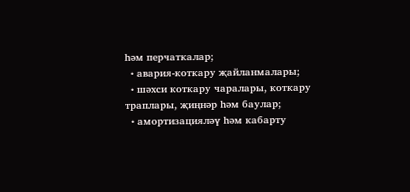һәм перчаткалар;
  • авария-коткару җайланмалары;
  • шәхси коткару чаралары, коткару траплары, җиңнәр һәм баулар;
  • амортизацияләү һәм кабарту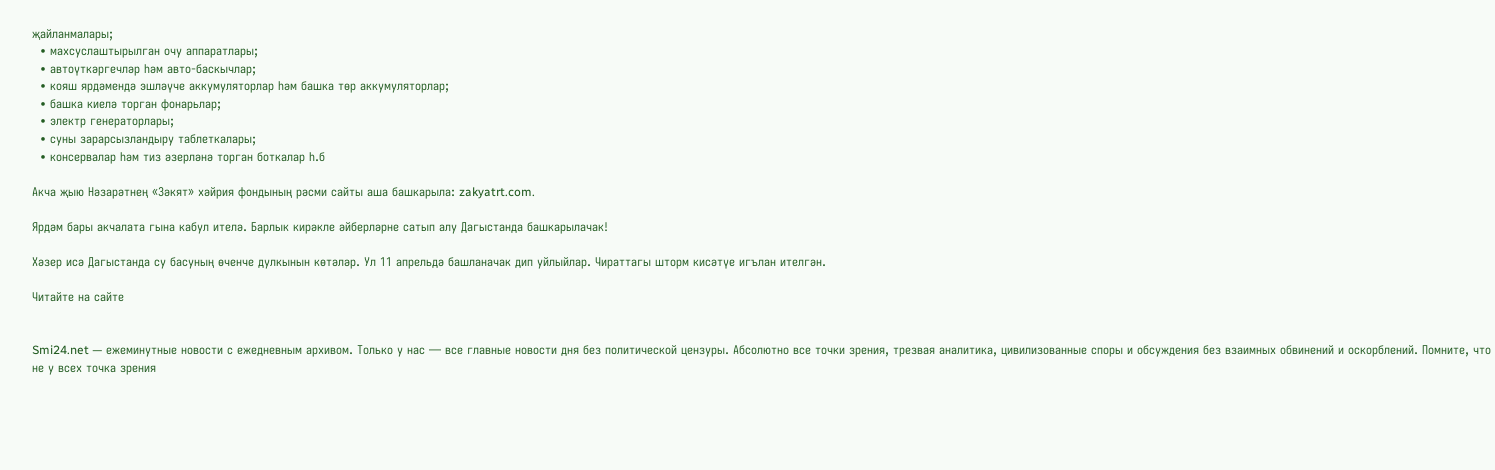җайланмалары;
  • махсуслаштырылган очу аппаратлары;
  • автоүткәргечләр һәм авто-баскычлар;
  • кояш ярдәмендә эшләүче аккумуляторлар һәм башка төр аккумуляторлар;
  • башка киелә торган фонарьлар;
  • электр генераторлары;
  • суны зарарсызландыру таблеткалары;
  • консервалар һәм тиз әзерләнә торган боткалар һ.б

Акча җыю Нәзарәтнең «Зәкят» хәйрия фондының рәсми сайты аша башкарыла: zakyatrt.com.

Ярдәм бары акчалата гына кабул ителә. Барлык кирәкле әйберләрне сатып алу Дагыстанда башкарылачак!

Хәзер исә Дагыстанда су басуның өченче дулкынын көтәләр. Ул 11 апрельдә башланачак дип уйлыйлар. Чираттагы шторм кисәтүе игълан ителгән.

Читайте на сайте


Smi24.net — ежеминутные новости с ежедневным архивом. Только у нас — все главные новости дня без политической цензуры. Абсолютно все точки зрения, трезвая аналитика, цивилизованные споры и обсуждения без взаимных обвинений и оскорблений. Помните, что не у всех точка зрения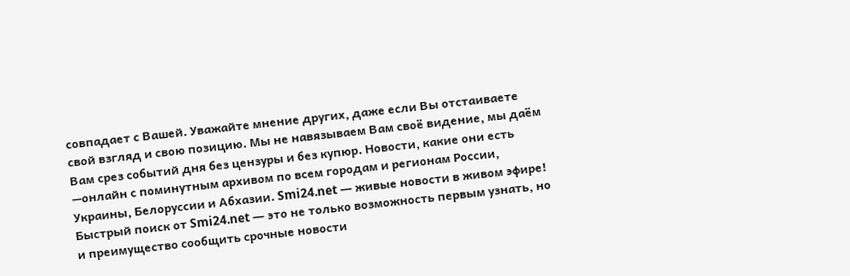совпадает с Вашей. Уважайте мнение других, даже если Вы отстаиваете свой взгляд и свою позицию. Мы не навязываем Вам своё видение, мы даём Вам срез событий дня без цензуры и без купюр. Новости, какие они есть —онлайн с поминутным архивом по всем городам и регионам России, Украины, Белоруссии и Абхазии. Smi24.net — живые новости в живом эфире! Быстрый поиск от Smi24.net — это не только возможность первым узнать, но и преимущество сообщить срочные новости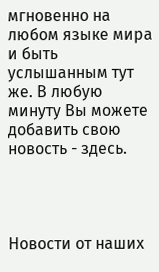мгновенно на любом языке мира и быть услышанным тут же. В любую минуту Вы можете добавить свою новость - здесь.




Новости от наших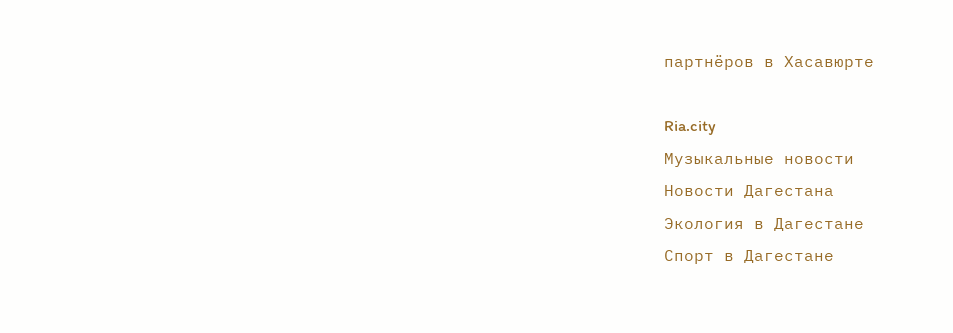партнёров в Хасавюрте

Ria.city
Музыкальные новости
Новости Дагестана
Экология в Дагестане
Спорт в Дагестане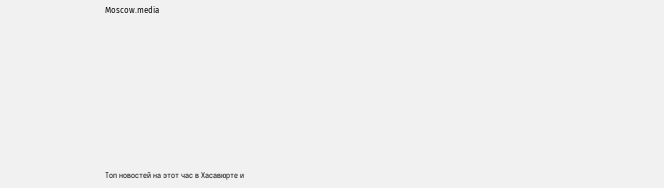Moscow.media










Топ новостей на этот час в Хасавюрте и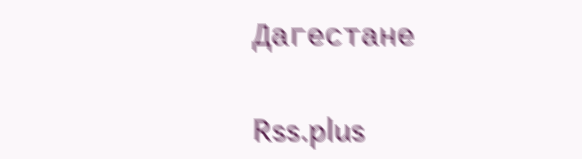Дагестане

Rss.plus